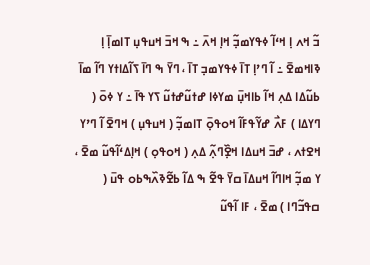ߏ߬ ߞߍ ߊ߲ ߞߵߊ߬ ߦߟߌߘߏ߲߬ ߞߊ߲ ߞߍ߫ ߸ ߒ ߞߏ߫ ߞߎߟߎ߲ ߠߊߘߊ߲߫ ߊ߲ ߢߊߞߘߐ߫ ߸ ߊ߬ ߣߴߊ߲ ߠߊ߫ ߦߟߌߘߏ߲ ߠߊ߫ ، ߣߌ߫ ߒ ߣߊ߫ ߖߊ߬ߡߊߙߌ ߣߊ߬ ߘߊ߫ ߕߎ߬ߡߊ ߡߍ߲ ߞߊ߬ ߕߊߞߎ߲߫ ߘߌߦߊ ߝߙߎ߬ߝߙߎ߬ ߖߌ ߟߊ߫ ߸ ߌ ߦߋ߫ ( ߣߌߡߊ ) ߓߍ߯ ߝߌ߬ߟߓߊ߬ ߞߋߟߋ߲߫ ߠߊߘߏ߲߬ ( ߞߎߟߎ߲ ) ߞߣߐ߫ ߊ߬ ߣߴߌ ߞߐߙߍ ، ߝߏ߫ ߞߎߡߊ ߞߐ߲߰ߣߍ߲߬ ߡߍ߲ ( ߞߋߟߋ߲ ) ߞߊ߲ߡߵߊ߬ߟߎ߬ ߘߐ߫ ، ߌ ߘߏ߲߬ ߞߊߣߊ߬ ߞߎߡߊ߫ ߛߌ߫ ߟߐ߬ ߒ ߡߊ߬ ߕߐ߬ߢߍ߰ߒߕߋ ߟߎ߫ ( ߛߟߏ߬ߣߊ ) ߘߐ߫ ، ߓߊ ߊ߬ߟߎ߬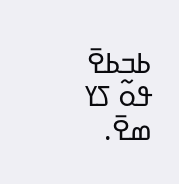ߕߏߕߐ߫ ߟߋ߬ ߖߌ ߘߐ߫.